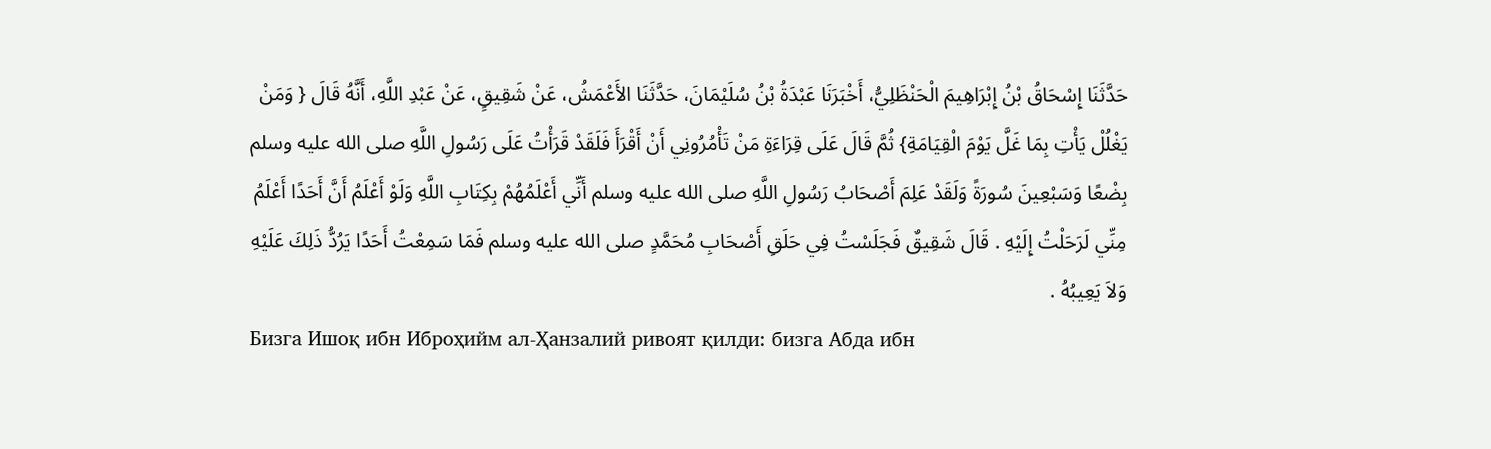حَدَّثَنَا إِسْحَاقُ بْنُ إِبْرَاهِيمَ الْحَنْظَلِيُّ، أَخْبَرَنَا عَبْدَةُ بْنُ سُلَيْمَانَ، حَدَّثَنَا الأَعْمَشُ، عَنْ شَقِيقٍ، عَنْ عَبْدِ اللَّهِ، أَنَّهُ قَالَ { وَمَنْ يَغْلُلْ يَأْتِ بِمَا غَلَّ يَوْمَ الْقِيَامَةِ} ثُمَّ قَالَ عَلَى قِرَاءَةِ مَنْ تَأْمُرُونِي أَنْ أَقْرَأَ فَلَقَدْ قَرَأْتُ عَلَى رَسُولِ اللَّهِ صلى الله عليه وسلم بِضْعًا وَسَبْعِينَ سُورَةً وَلَقَدْ عَلِمَ أَصْحَابُ رَسُولِ اللَّهِ صلى الله عليه وسلم أَنِّي أَعْلَمُهُمْ بِكِتَابِ اللَّهِ وَلَوْ أَعْلَمُ أَنَّ أَحَدًا أَعْلَمُ مِنِّي لَرَحَلْتُ إِلَيْهِ . قَالَ شَقِيقٌ فَجَلَسْتُ فِي حَلَقِ أَصْحَابِ مُحَمَّدٍ صلى الله عليه وسلم فَمَا سَمِعْتُ أَحَدًا يَرُدُّ ذَلِكَ عَلَيْهِ وَلاَ يَعِيبُهُ .
Бизга Ишоқ ибн Иброҳийм ал-Ҳанзалий ривоят қилди: бизга Абда ибн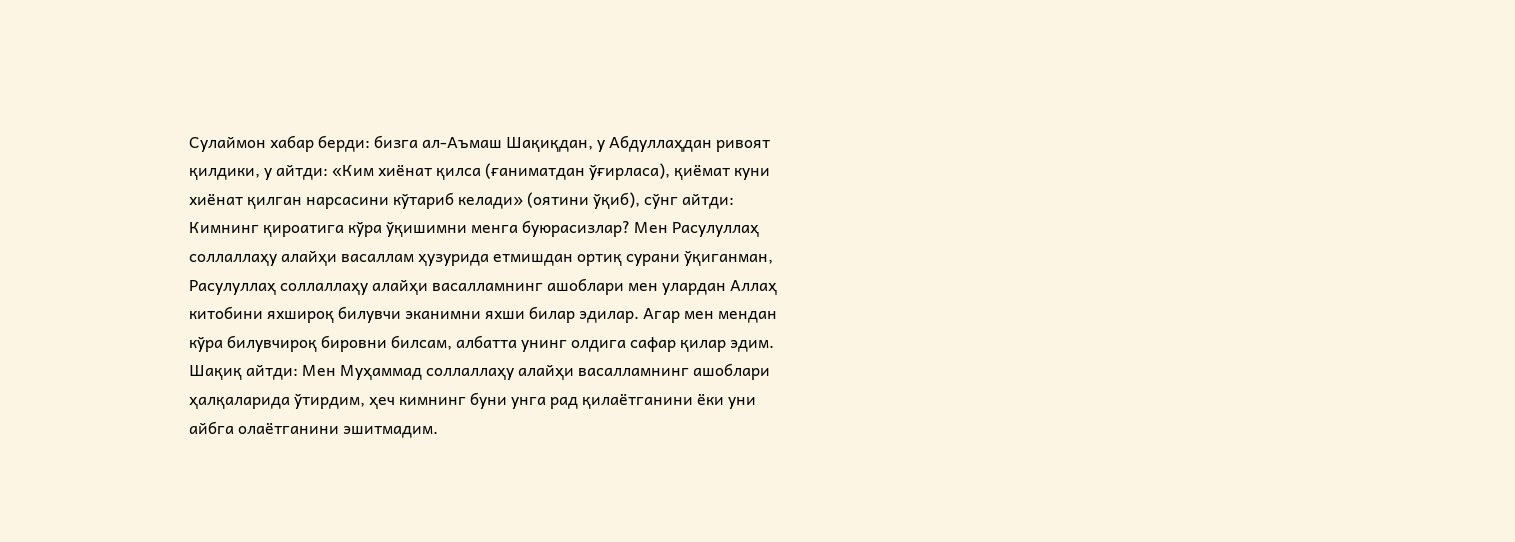Сулаймон хабар берди: бизга ал-Аъмаш Шақиқдан, у Абдуллаҳдан ривоят қилдики, у айтди: «Ким хиёнат қилса (ғаниматдан ўғирласа), қиёмат куни хиёнат қилган нарсасини кўтариб келади» (оятини ўқиб), сўнг айтди: Кимнинг қироатига кўра ўқишимни менга буюрасизлар? Мен Расулуллаҳ соллаллаҳу алайҳи васаллам ҳузурида етмишдан ортиқ сурани ўқиганман, Расулуллаҳ соллаллаҳу алайҳи васалламнинг ашоблари мен улардан Аллаҳ китобини яхшироқ билувчи эканимни яхши билар эдилар. Агар мен мендан кўра билувчироқ бировни билсам, албатта унинг олдига сафар қилар эдим. Шақиқ айтди: Мен Муҳаммад соллаллаҳу алайҳи васалламнинг ашоблари ҳалқаларида ўтирдим, ҳеч кимнинг буни унга рад қилаётганини ёки уни айбга олаётганини эшитмадим.